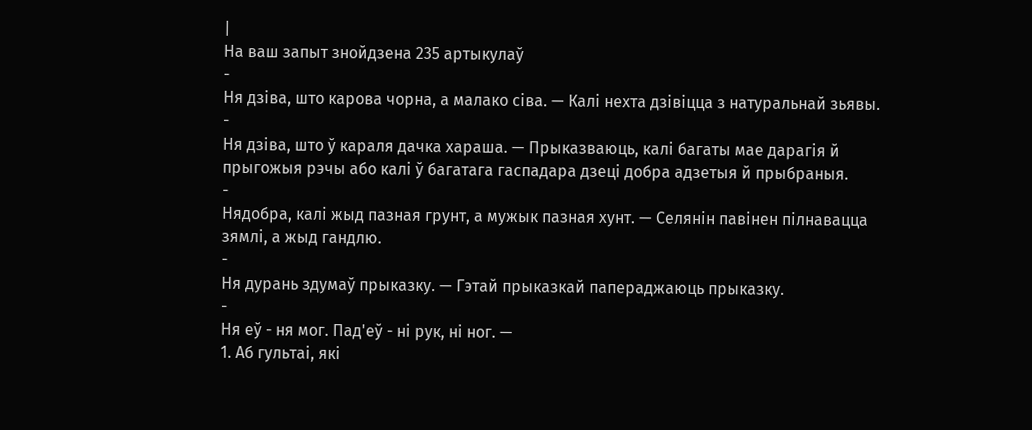|
На ваш запыт знойдзена 235 артыкулаў
-
Ня дзіва, што карова чорна, а малако сіва. — Калі нехта дзівіцца з натуральнай зьявы.
-
Ня дзіва, што ў караля дачка хараша. — Прыказваюць, калі багаты мае дарагія й прыгожыя рэчы або калі ў багатага гаспадара дзеці добра адзетыя й прыбраныя.
-
Нядобра, калі жыд пазная грунт, а мужык пазная хунт. — Селянін павінен пілнавацца зямлі, а жыд гандлю.
-
Ня дурань здумаў прыказку. — Гэтай прыказкай папераджаюць прыказку.
-
Ня еў - ня мог. Пад'еў - ні рук, ні ног. —
1. Аб гультаі, які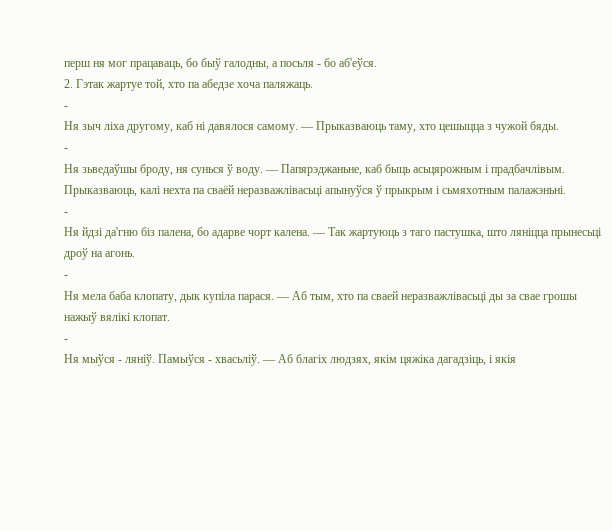перш ня мог працаваць, бо быў галодны, а посьля - бо аб'еўся.
2. Гэтак жартуе той, хто па абедзе хоча паляжаць.
-
Ня зыч ліха другому, каб ні давялося самому. — Прыказваюць таму, хто цешыцца з чужой бяды.
-
Ня зьведаўшы броду, ня сунься ў воду. — Папярэджаньне, каб быць асьцярожным і прадбачлівым. Прыказваюць, калі нехта па сваёй неразважлівасьці апынуўся ў прыкрым і сьмяхотным палажэньні.
-
Ня йдзі да'гню біз палена, бо адарве чорт калена. — Так жартуюць з таго пастушка, што ляніцца прынесьці дроў на агонь.
-
Ня мела баба клопату, дык купіла парася. — Аб тым, хто па сваей неразважлівасьці ды за свае грошы нажыў вялікі клопат.
-
Ня мыўся - ляніў. Памыўся - хвасьліў. — Аб благіх людзях, якім цяжіка дагадзіць, і якія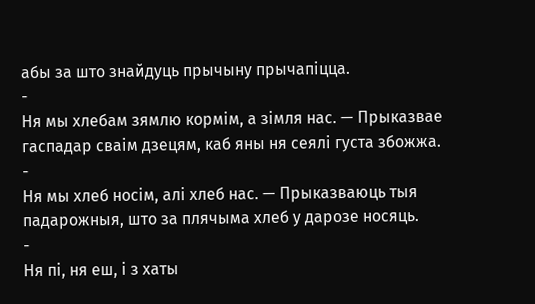абы за што знайдуць прычыну прычапіцца.
-
Ня мы хлебам зямлю кормім, а зімля нас. — Прыказвае гаспадар сваім дзецям, каб яны ня сеялі густа збожжа.
-
Ня мы хлеб носім, алі хлеб нас. — Прыказваюць тыя падарожныя, што за плячыма хлеб у дарозе носяць.
-
Ня пі, ня еш, і з хаты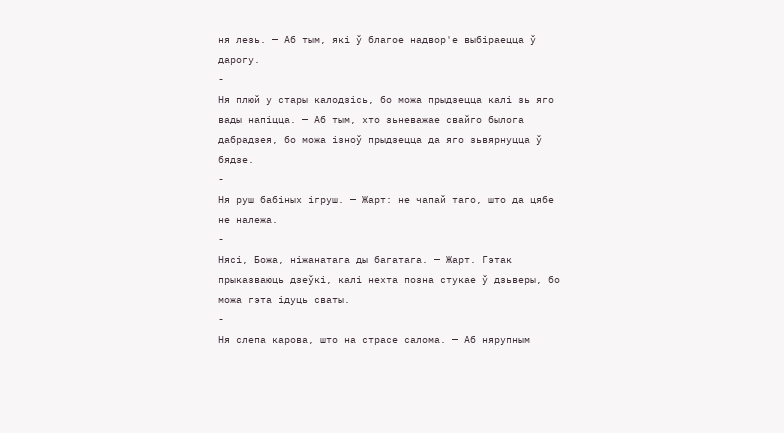ня лезь. — Аб тым, які ў благое надвор'е выбіраецца ў дарогу.
-
Ня плюй у стары калодзісь, бо можа прыдзецца калі зь яго вады напіцца. — Аб тым, хто зьневажае свайго былога дабрадзея, бо можа ізноў прыдзецца да яго зьвярнуцца ў бядзе.
-
Ня руш бабіных ігруш. — Жарт: не чапай таго, што да цябе не належа.
-
Нясі, Божа, ніжанатага ды багатага. — Жарт. Гэтак прыказваюць дзеўкі, калі нехта позна стукае ў дзьверы, бо можа гэта ідуць сваты.
-
Ня слепа карова, што на страсе салома. — Аб нярупным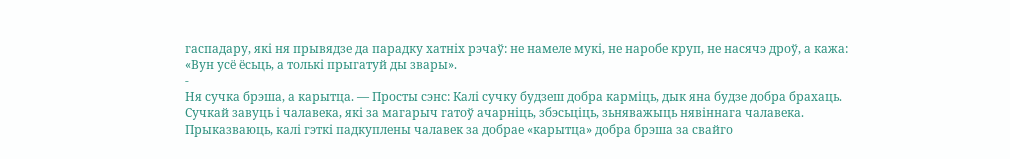гаспадару, які ня прывядзе да парадку хатніх рэчаў: не намеле мукі, не наробе круп, не насячэ дроў, а кажа: «Вун усё ёсьць, а толькі прыгатуй ды звары».
-
Ня сучка брэша, а карытца. — Просты сэнс: Калі сучку будзеш добра карміць, дык яна будзе добра брахаць. Сучкай завуць і чалавека, які за магарыч гатоў ачарніць, збэсьціць, зьняважыць нявіннага чалавека. Прыказваюць, калі гэткі падкуплены чалавек за добрае «карытца» добра брэша за свайго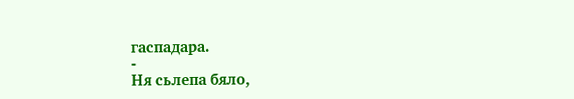гаспадара.
-
Ня сьлепа бяло,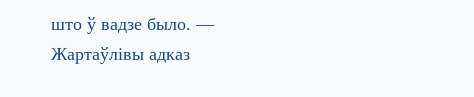што ў вадзе было. — Жартаўлівы адказ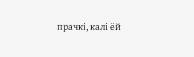прачкі, калі ёй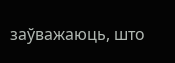заўважаюць, што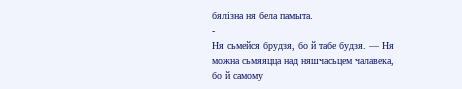бялізна ня бела памыта.
-
Ня сьмейся брудзя, бо й табе будзя. — Ня можна сьмяяцца над няшчасьцем чалавека, бо й самому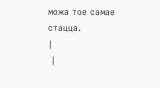можа тое самае стацца.
|
 |